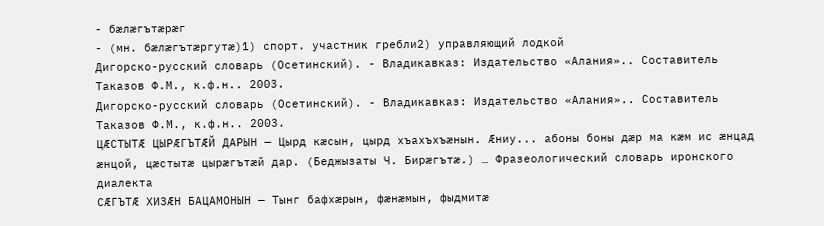- бæлæгътæрæг
- (мн. бæлæгътæргутæ)1) спорт. участник гребли2) управляющий лодкой
Дигорско-русский словарь (Осетинский). - Владикавказ: Издательство «Алания».. Составитель Таказов Ф.М., к.ф.н.. 2003.
Дигорско-русский словарь (Осетинский). - Владикавказ: Издательство «Алания».. Составитель Таказов Ф.М., к.ф.н.. 2003.
ЦÆСТЫТÆ ЦЫРÆГЪТÆЙ ДАРЫН — Цырд кæсын, цырд хъахъхъæнын. Æниу... абоны боны дæр ма кæм ис æнцад æнцой, цæстытæ цырæгътæй дар. (Беджызаты Ч. Бирæгътæ.) … Фразеологический словарь иронского диалекта
СÆГЪТÆ ХИЗÆН БАЦАМОНЫН — Тынг бафхæрын, фæнæмын, фыдмитæ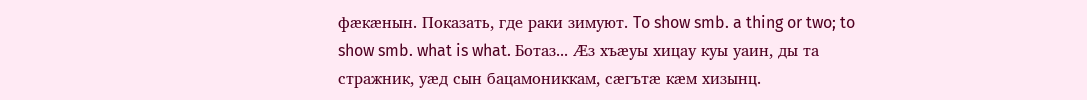фæкæнын. Показать, где раки зимуют. To show smb. a thing or two; to show smb. what is what. Ботаз... Æз хъæуы хицау куы уаин, ды та стражник, уæд сын бацамониккам, сæгътæ кæм хизынц.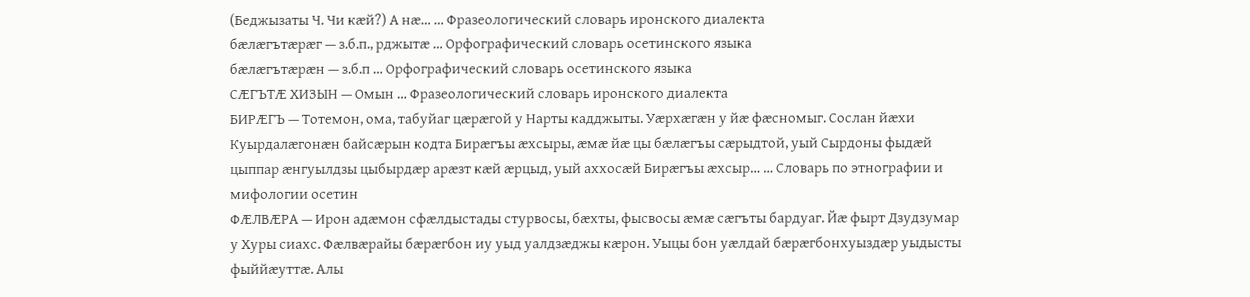(Беджызаты Ч. Чи кæй?) А нæ… … Фразеологический словарь иронского диалекта
бæлæгътæрæг — з.б.п., рджытæ … Орфографический словарь осетинского языка
бæлæгътæрæн — з.б.п … Орфографический словарь осетинского языка
СÆГЪТÆ ХИЗЫН — Омын … Фразеологический словарь иронского диалекта
БИРÆГЪ — Тотемон, ома, табуйаг цæрæгой у Нарты кадджыты. Уæрхæгæн у йæ фæсномыг. Сослан йæхи Куырдалæгонæн байсæрын кодта Бирæгъы æхсыры, æмæ йæ цы бæлæгъы сæрыдтой, уый Сырдоны фыдæй цыппар æнгуылдзы цыбырдæр арæзт кæй æрцыд, уый аххосæй Бирæгъы æхсыр… … Словарь по этнографии и мифологии осетин
ФÆЛВÆРА — Ирон адæмон сфæлдыстады стурвосы, бæхты, фысвосы æмæ сæгъты бардуаг. Йæ фырт Дзудзумар у Хуры сиахс. Фæлвæрайы бæрæгбон иу уыд уалдзæджы кæрон. Уыцы бон уæлдай бæрæгбонхуыздæр уыдысты фыййæуттæ. Алы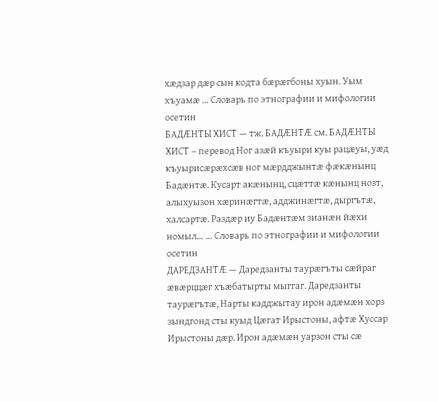хæдзар дæр сын кодта бæрæгбоны хуын. Уым хъуамæ … Словарь по этнографии и мифологии осетин
БАДÆНТЫ ХИСТ — тж. БАДÆНТÆ см. БАДÆНТЫ ХИСТ – перевод Ног азæй къуыри куы рацæуы, уæд къуырисæрæхсæв ног мæрдджынтæ фæкæнынц Бадæнтæ. Кусарт акæнынц, сцæттæ кæнынц нозт, алыхуызон хæринæгтæ, адджинæгтæ, дыргътæ, халсартæ. Раздæр иу Бадæнтæм зианæн йæхи номыл… … Словарь по этнографии и мифологии осетин
ДАРЕДЗАНТÆ — Даредзанты таурæгъты сæйраг æвæрццæг хъæбатырты мыггаг. Даредзанты таурæгътæ, Нарты кадджытау ирон адæмæн хорз зындгонд сты куыд Цæгат Ирыстоны, афтæ Хуссар Ирыстоны дæр. Ирон адæмæн уарзон сты сæ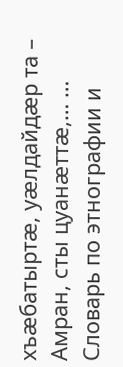хъæбатыртæ, уæлдайдæр та – Амран, сты цуанæттæ,… … Словарь по этнографии и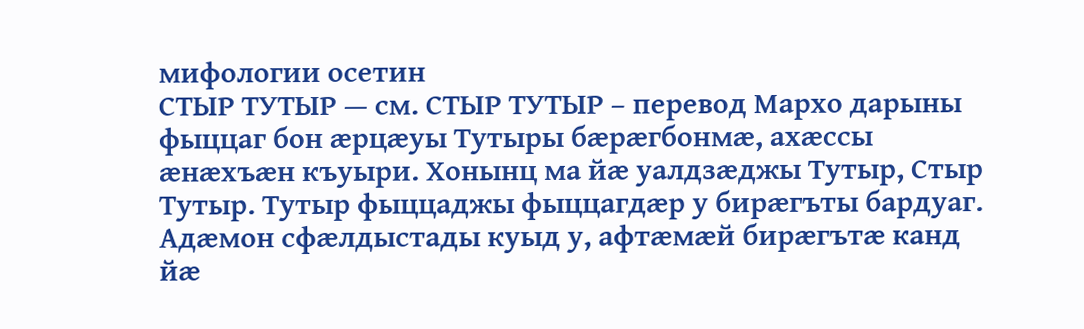мифологии осетин
СТЫР ТУТЫР — см. СТЫР ТУТЫР – перевод Мархо дарыны фыццаг бон æрцæуы Тутыры бæрæгбонмæ, ахæссы æнæхъæн къуыри. Хонынц ма йæ уалдзæджы Тутыр, Стыр Тутыр. Тутыр фыццаджы фыццагдæр у бирæгъты бардуаг. Адæмон сфæлдыстады куыд у, афтæмæй бирæгътæ канд йæ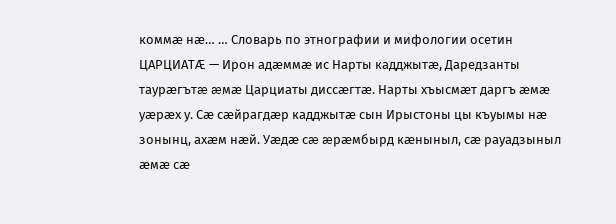коммæ нæ… … Словарь по этнографии и мифологии осетин
ЦАРЦИАТÆ — Ирон адæммæ ис Нарты кадджытæ, Даредзанты таурæгътæ æмæ Царциаты диссæгтæ. Нарты хъысмæт даргъ æмæ уæрæх у. Сæ сæйрагдæр кадджытæ сын Ирыстоны цы къуымы нæ зонынц, ахæм нæй. Уæдæ сæ æрæмбырд кæныныл, сæ рауадзыныл æмæ сæ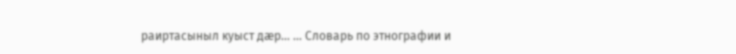раиртасыныл куыст дæр… … Словарь по этнографии и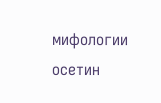мифологии осетин